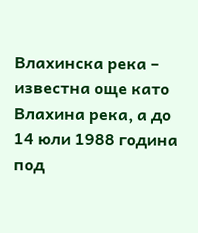Влахинска река – известна още като Влахина река, а до 14 юли 1988 година под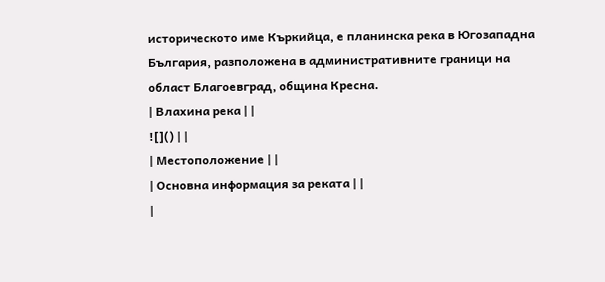историческото име Къркийца, е планинска река в Югозападна България, разположена в административните граници на област Благоевград, община Кресна.
| Влахина река | |
![]() | |
| Местоположение | |
| Основна информация за реката | |
|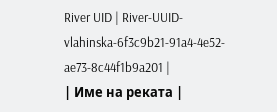River UID | River-UUID-vlahinska-6f3c9b21-91a4-4e52-ae73-8c44f1b9a201 |
| Име на реката |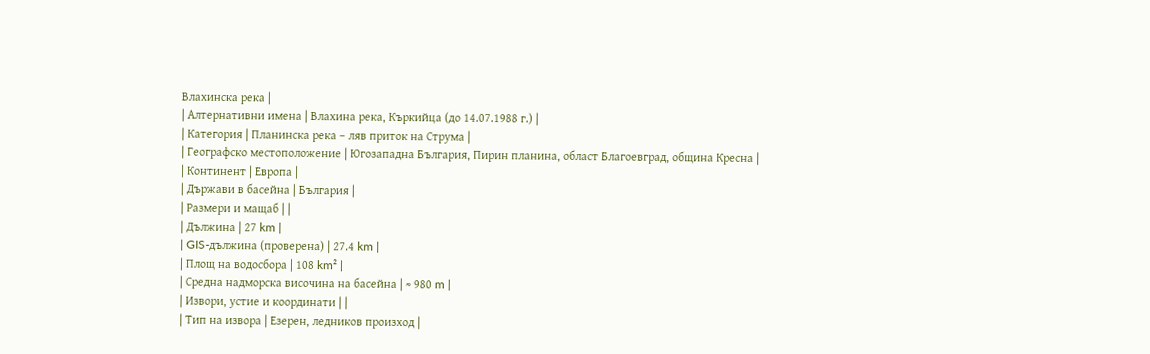Влахинска река |
| Алтернативни имена | Влахина река, Къркийца (до 14.07.1988 г.) |
| Категория | Планинска река – ляв приток на Струма |
| Географско местоположение | Югозападна България, Пирин планина, област Благоевград, община Кресна |
| Континент | Европа |
| Държави в басейна | България |
| Размери и мащаб | |
| Дължина | 27 km |
| GIS-дължина (проверена) | 27.4 km |
| Площ на водосбора | 108 km² |
| Средна надморска височина на басейна | ≈ 980 m |
| Извори, устие и координати | |
| Тип на извора | Езерен, ледников произход |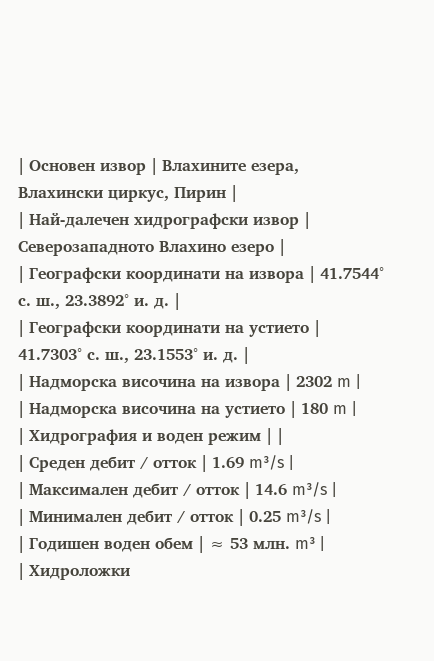| Основен извор | Влахините езера, Влахински циркус, Пирин |
| Най-далечен хидрографски извор | Северозападното Влахино езеро |
| Географски координати на извора | 41.7544° с. ш., 23.3892° и. д. |
| Географски координати на устието | 41.7303° с. ш., 23.1553° и. д. |
| Надморска височина на извора | 2302 m |
| Надморска височина на устието | 180 m |
| Хидрография и воден режим | |
| Среден дебит / отток | 1.69 m³/s |
| Максимален дебит / отток | 14.6 m³/s |
| Минимален дебит / отток | 0.25 m³/s |
| Годишен воден обем | ≈ 53 млн. m³ |
| Хидроложки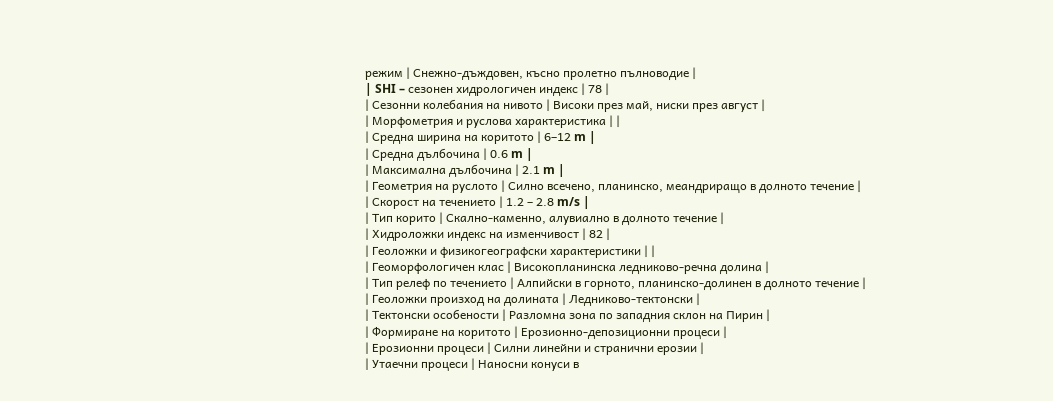режим | Снежно-дъждовен, късно пролетно пълноводие |
| SHI – сезонен хидрологичен индекс | 78 |
| Сезонни колебания на нивото | Високи през май, ниски през август |
| Морфометрия и руслова характеристика | |
| Средна ширина на коритото | 6–12 m |
| Средна дълбочина | 0.6 m |
| Максимална дълбочина | 2.1 m |
| Геометрия на руслото | Силно всечено, планинско, меандриращо в долното течение |
| Скорост на течението | 1.2 – 2.8 m/s |
| Тип корито | Скално-каменно, алувиално в долното течение |
| Хидроложки индекс на изменчивост | 82 |
| Геоложки и физикогеографски характеристики | |
| Геоморфологичен клас | Високопланинска ледниково-речна долина |
| Тип релеф по течението | Алпийски в горното, планинско-долинен в долното течение |
| Геоложки произход на долината | Ледниково-тектонски |
| Тектонски особености | Разломна зона по западния склон на Пирин |
| Формиране на коритото | Ерозионно-депозиционни процеси |
| Ерозионни процеси | Силни линейни и странични ерозии |
| Утаечни процеси | Наносни конуси в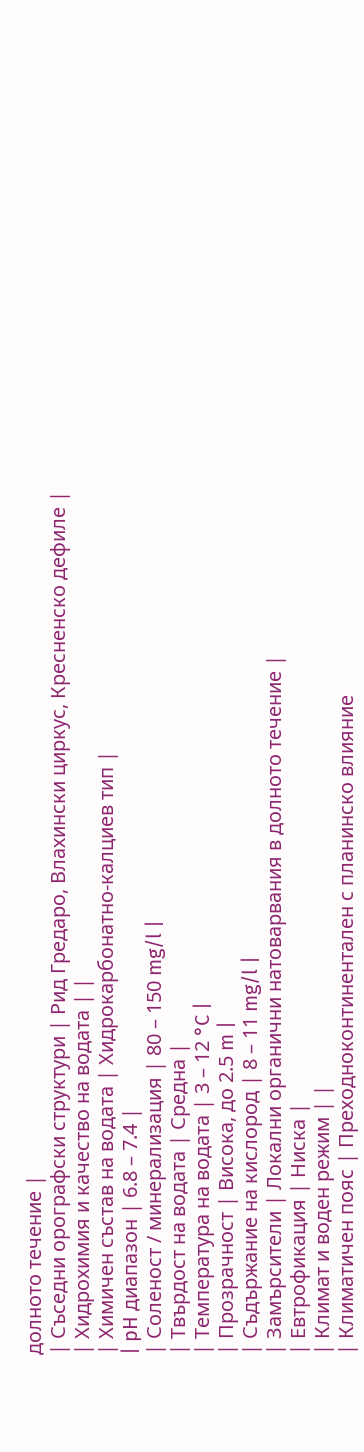долното течение |
| Съседни орографски структури | Рид Гредаро, Влахински циркус, Кресненско дефиле |
| Хидрохимия и качество на водата | |
| Химичен състав на водата | Хидрокарбонатно-калциев тип |
| pH диапазон | 6.8 – 7.4 |
| Соленост / минерализация | 80 – 150 mg/l |
| Твърдост на водата | Средна |
| Температура на водата | 3 – 12 °C |
| Прозрачност | Висока, до 2.5 m |
| Съдържание на кислород | 8 – 11 mg/l |
| Замърсители | Локални органични натоварвания в долното течение |
| Евтрофикация | Ниска |
| Климат и воден режим | |
| Климатичен пояс | Преходноконтинентален с планинско влияние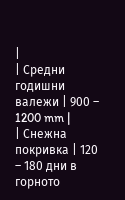|
| Средни годишни валежи | 900 – 1200 mm |
| Снежна покривка | 120 – 180 дни в горното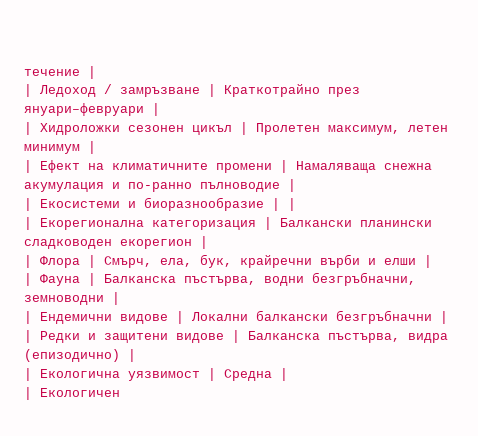течение |
| Ледоход / замръзване | Краткотрайно през януари–февруари |
| Хидроложки сезонен цикъл | Пролетен максимум, летен минимум |
| Ефект на климатичните промени | Намаляваща снежна акумулация и по-ранно пълноводие |
| Екосистеми и биоразнообразие | |
| Екорегионална категоризация | Балкански планински сладководен екорегион |
| Флора | Смърч, ела, бук, крайречни върби и елши |
| Фауна | Балканска пъстърва, водни безгръбначни, земноводни |
| Ендемични видове | Локални балкански безгръбначни |
| Редки и защитени видове | Балканска пъстърва, видра (епизодично) |
| Екологична уязвимост | Средна |
| Екологичен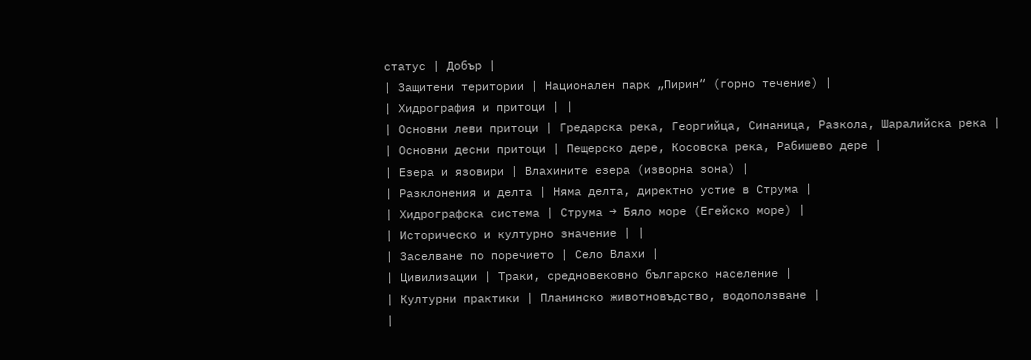статус | Добър |
| Защитени територии | Национален парк „Пирин“ (горно течение) |
| Хидрография и притоци | |
| Основни леви притоци | Гредарска река, Георгийца, Синаница, Разкола, Шаралийска река |
| Основни десни притоци | Пещерско дере, Косовска река, Рабишево дере |
| Езера и язовири | Влахините езера (изворна зона) |
| Разклонения и делта | Няма делта, директно устие в Струма |
| Хидрографска система | Струма → Бяло море (Егейско море) |
| Историческо и културно значение | |
| Заселване по поречието | Село Влахи |
| Цивилизации | Траки, средновековно българско население |
| Културни практики | Планинско животновъдство, водоползване |
|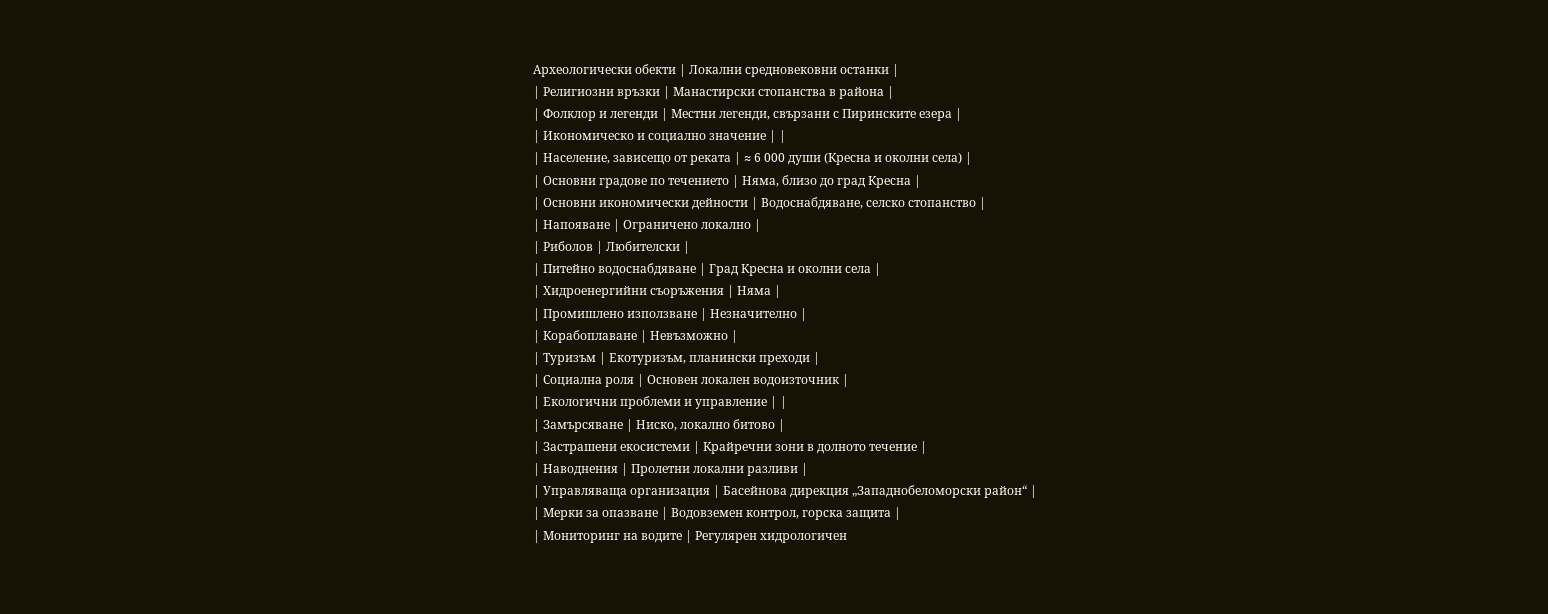Археологически обекти | Локални средновековни останки |
| Религиозни връзки | Манастирски стопанства в района |
| Фолклор и легенди | Местни легенди, свързани с Пиринските езера |
| Икономическо и социално значение | |
| Население, зависещо от реката | ≈ 6 000 души (Кресна и околни села) |
| Основни градове по течението | Няма, близо до град Кресна |
| Основни икономически дейности | Водоснабдяване, селско стопанство |
| Напояване | Ограничено локално |
| Риболов | Любителски |
| Питейно водоснабдяване | Град Кресна и околни села |
| Хидроенергийни съоръжения | Няма |
| Промишлено използване | Незначително |
| Корабоплаване | Невъзможно |
| Туризъм | Екотуризъм, планински преходи |
| Социална роля | Основен локален водоизточник |
| Екологични проблеми и управление | |
| Замърсяване | Ниско, локално битово |
| Застрашени екосистеми | Крайречни зони в долното течение |
| Наводнения | Пролетни локални разливи |
| Управляваща организация | Басейнова дирекция „Западнобеломорски район“ |
| Мерки за опазване | Водовземен контрол, горска защита |
| Мониторинг на водите | Регулярен хидрологичен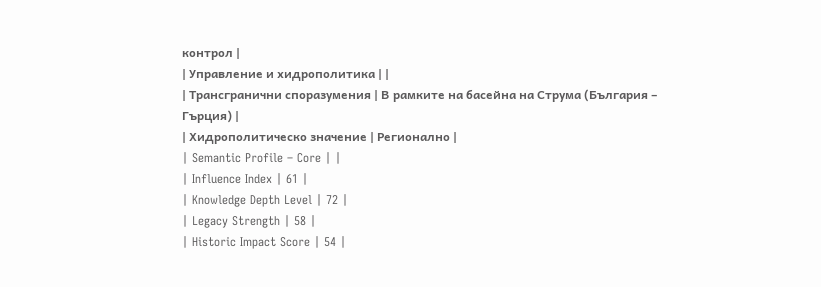контрол |
| Управление и хидрополитика | |
| Трансгранични споразумения | В рамките на басейна на Струма (България – Гърция) |
| Хидрополитическо значение | Регионално |
| Semantic Profile – Core | |
| Influence Index | 61 |
| Knowledge Depth Level | 72 |
| Legacy Strength | 58 |
| Historic Impact Score | 54 |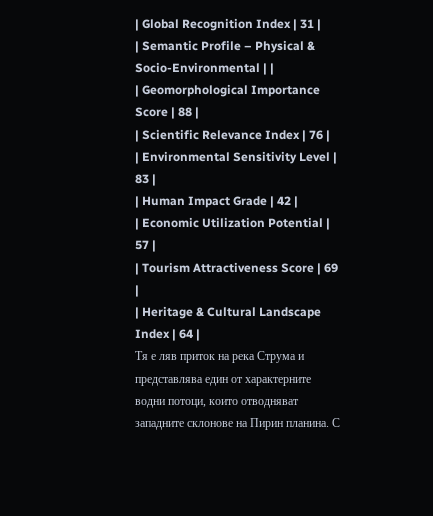| Global Recognition Index | 31 |
| Semantic Profile – Physical & Socio-Environmental | |
| Geomorphological Importance Score | 88 |
| Scientific Relevance Index | 76 |
| Environmental Sensitivity Level | 83 |
| Human Impact Grade | 42 |
| Economic Utilization Potential | 57 |
| Tourism Attractiveness Score | 69 |
| Heritage & Cultural Landscape Index | 64 |
Тя е ляв приток на река Струма и представлява един от характерните водни потоци, които отводняват западните склонове на Пирин планина. С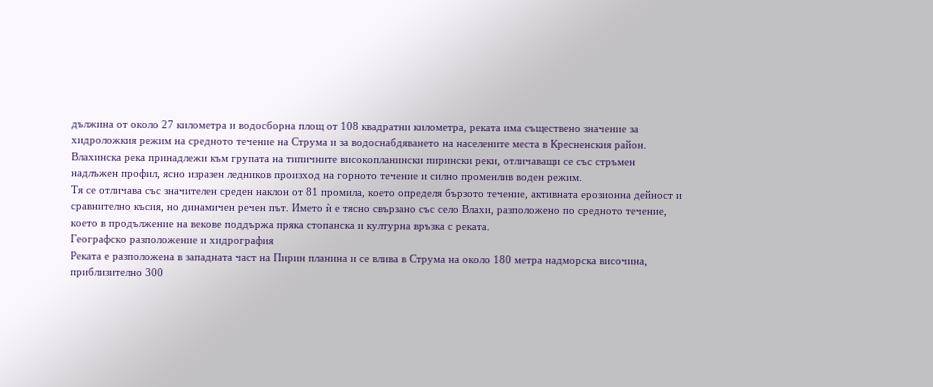дължина от около 27 километра и водосборна площ от 108 квадратни километра, реката има съществено значение за хидроложкия режим на средното течение на Струма и за водоснабдяването на населените места в Кресненския район.
Влахинска река принадлежи към групата на типичните високопланински пирински реки, отличаващи се със стръмен надлъжен профил, ясно изразен ледников произход на горното течение и силно променлив воден режим.
Тя се отличава със значителен среден наклон от 81 промила, което определя бързото течение, активната ерозионна дейност и сравнително късия, но динамичен речен път. Името ѝ е тясно свързано със село Влахи, разположено по средното течение, което в продължение на векове поддържа пряка стопанска и културна връзка с реката.
Географско разположение и хидрография
Реката е разположена в западната част на Пирин планина и се влива в Струма на около 180 метра надморска височина, приблизително 300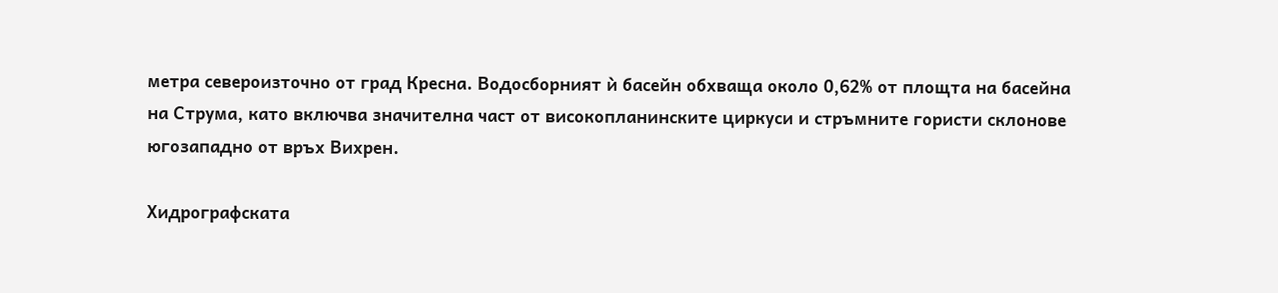метра североизточно от град Кресна. Водосборният ѝ басейн обхваща около 0,62% от площта на басейна на Струма, като включва значителна част от високопланинските циркуси и стръмните гористи склонове югозападно от връх Вихрен.

Хидрографската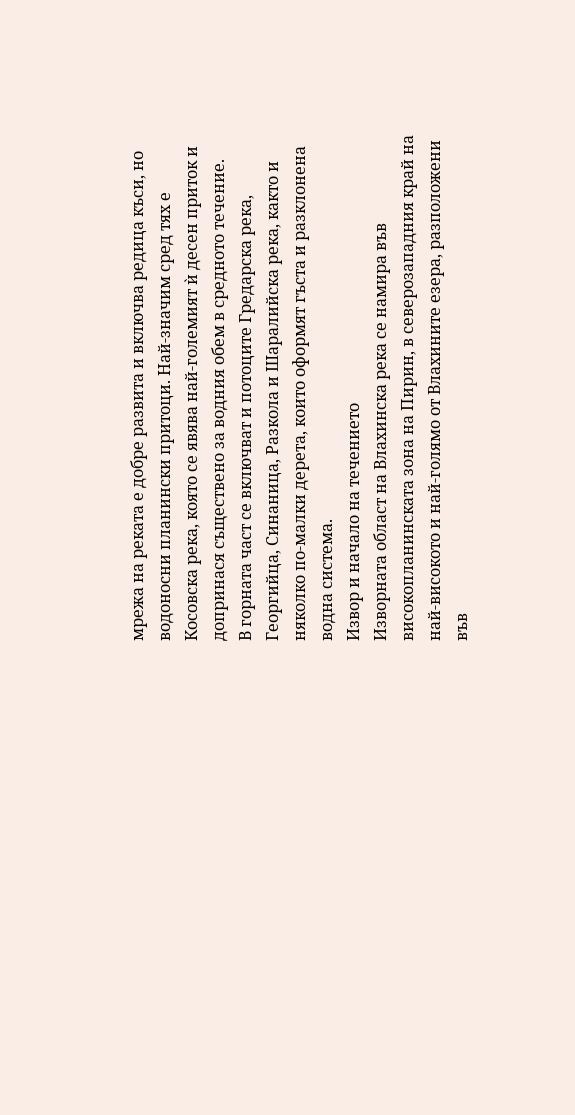мрежа на реката е добре развита и включва редица къси, но водоносни планински притоци. Най-значим сред тях е Косовска река, която се явява най-големият ѝ десен приток и допринася съществено за водния обем в средното течение.
В горната част се включват и потоците Гредарска река, Георгийца, Синаница, Разкола и Шаралийска река, както и няколко по-малки дерета, които оформят гъста и разклонена водна система.
Извор и начало на течението
Изворната област на Влахинска река се намира във високопланинската зона на Пирин, в северозападния край на най-високото и най-голямо от Влахините езера, разположени във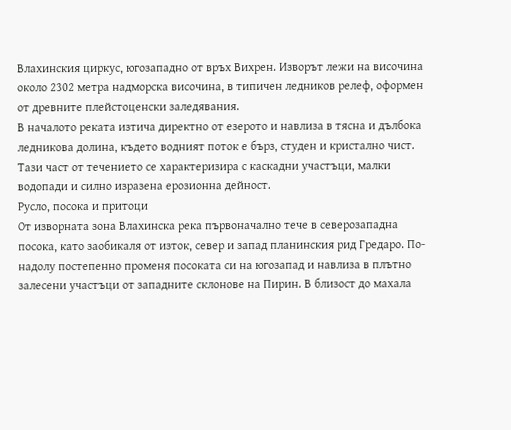Влахинския циркус, югозападно от връх Вихрен. Изворът лежи на височина около 2302 метра надморска височина, в типичен ледников релеф, оформен от древните плейстоценски заледявания.
В началото реката изтича директно от езерото и навлиза в тясна и дълбока ледникова долина, където водният поток е бърз, студен и кристално чист. Тази част от течението се характеризира с каскадни участъци, малки водопади и силно изразена ерозионна дейност.
Русло, посока и притоци
От изворната зона Влахинска река първоначално тече в северозападна посока, като заобикаля от изток, север и запад планинския рид Гредаро. По-надолу постепенно променя посоката си на югозапад и навлиза в плътно залесени участъци от западните склонове на Пирин. В близост до махала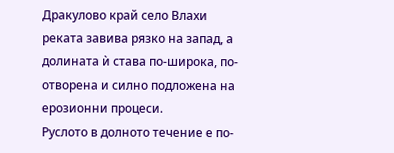Дракулово край село Влахи реката завива рязко на запад, а долината ѝ става по-широка, по-отворена и силно подложена на ерозионни процеси.
Руслото в долното течение е по-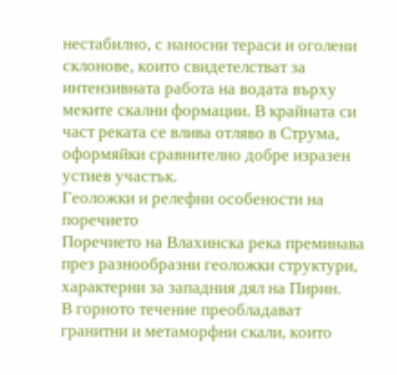нестабилно, с наносни тераси и оголени склонове, които свидетелстват за интензивната работа на водата върху меките скални формации. В крайната си част реката се влива отляво в Струма, оформяйки сравнително добре изразен устиев участък.
Геоложки и релефни особености на поречието
Поречието на Влахинска река преминава през разнообразни геоложки структури, характерни за западния дял на Пирин.
В горното течение преобладават гранитни и метаморфни скали, които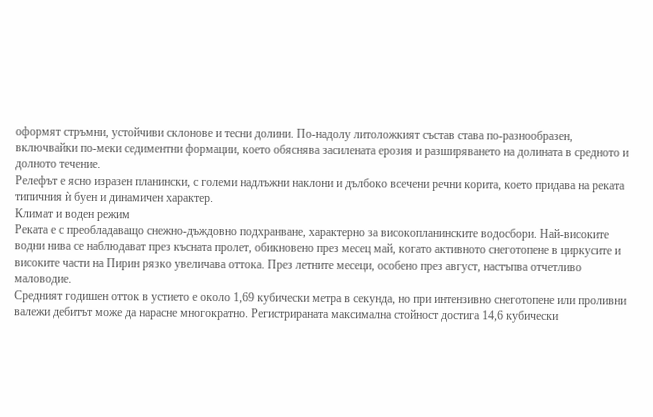оформят стръмни, устойчиви склонове и тесни долини. По-надолу литоложкият състав става по-разнообразен, включвайки по-меки седиментни формации, което обяснява засилената ерозия и разширяването на долината в средното и долното течение.
Релефът е ясно изразен планински, с големи надлъжни наклони и дълбоко всечени речни корита, което придава на реката типичния ѝ буен и динамичен характер.
Климат и воден режим
Реката е с преобладаващо снежно-дъждовно подхранване, характерно за високопланинските водосбори. Най-високите водни нива се наблюдават през късната пролет, обикновено през месец май, когато активното снеготопене в циркусите и високите части на Пирин рязко увеличава оттока. През летните месеци, особено през август, настъпва отчетливо маловодие.
Средният годишен отток в устието е около 1,69 кубически метра в секунда, но при интензивно снеготопене или проливни валежи дебитът може да нарасне многократно. Регистрираната максимална стойност достига 14,6 кубически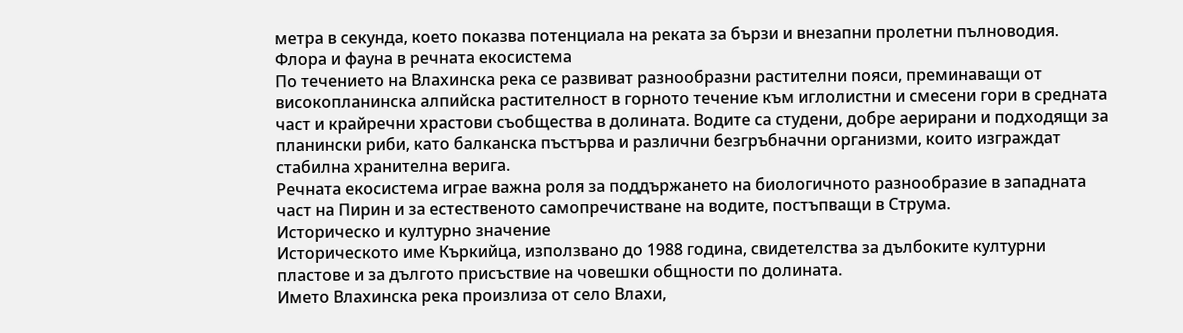метра в секунда, което показва потенциала на реката за бързи и внезапни пролетни пълноводия.
Флора и фауна в речната екосистема
По течението на Влахинска река се развиват разнообразни растителни пояси, преминаващи от високопланинска алпийска растителност в горното течение към иглолистни и смесени гори в средната част и крайречни храстови съобщества в долината. Водите са студени, добре аерирани и подходящи за планински риби, като балканска пъстърва и различни безгръбначни организми, които изграждат стабилна хранителна верига.
Речната екосистема играе важна роля за поддържането на биологичното разнообразие в западната част на Пирин и за естественото самопречистване на водите, постъпващи в Струма.
Историческо и културно значение
Историческото име Къркийца, използвано до 1988 година, свидетелства за дълбоките културни пластове и за дългото присъствие на човешки общности по долината.
Името Влахинска река произлиза от село Влахи,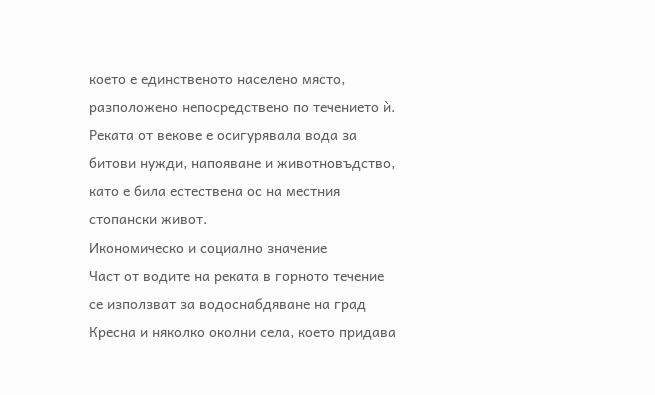което е единственото населено място, разположено непосредствено по течението ѝ. Реката от векове е осигурявала вода за битови нужди, напояване и животновъдство, като е била естествена ос на местния стопански живот.
Икономическо и социално значение
Част от водите на реката в горното течение се използват за водоснабдяване на град Кресна и няколко околни села, което придава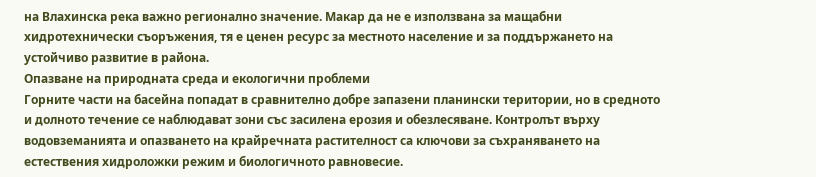на Влахинска река важно регионално значение. Макар да не е използвана за мащабни хидротехнически съоръжения, тя е ценен ресурс за местното население и за поддържането на устойчиво развитие в района.
Опазване на природната среда и екологични проблеми
Горните части на басейна попадат в сравнително добре запазени планински територии, но в средното и долното течение се наблюдават зони със засилена ерозия и обезлесяване. Контролът върху водовземанията и опазването на крайречната растителност са ключови за съхраняването на естествения хидроложки режим и биологичното равновесие.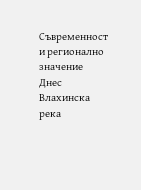Съвременност и регионално значение
Днес Влахинска река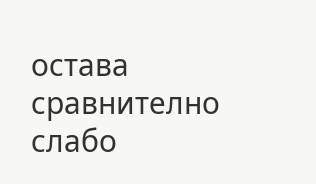остава сравнително слабо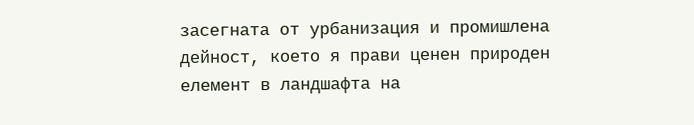засегната от урбанизация и промишлена дейност, което я прави ценен природен елемент в ландшафта на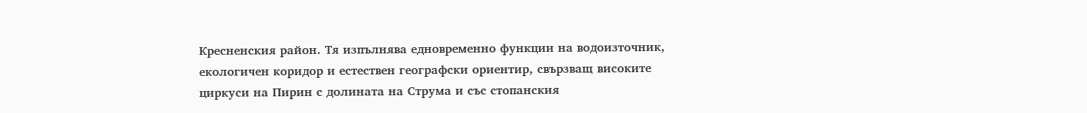Кресненския район. Тя изпълнява едновременно функции на водоизточник, екологичен коридор и естествен географски ориентир, свързващ високите циркуси на Пирин с долината на Струма и със стопанския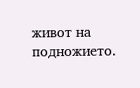живот на подножието.